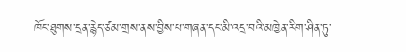ཁོང་ཐུགས་དྲན་རྙེད་ཙམ་གྲས་ནས་བྱིས་པ་གཞན་དང་མི་འདྲ་བའི་མཁྱེན་རིག་ཤིན་ཏུ་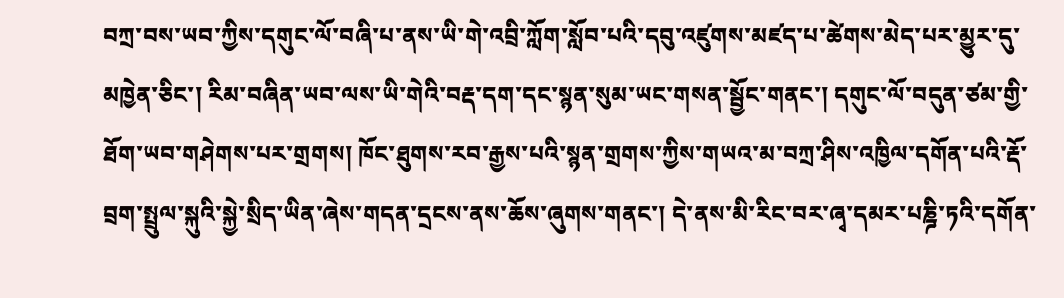བཀྲ་བས་ཡབ་ཀྱིས་དགུང་ལོ་བཞི་པ་ནས་ཡི་གེ་འབྲི་ཀློག་སློབ་པའི་དབུ་འཛུགས་མཛད་པ་ཚེགས་མེད་པར་མྱུར་དུ་མཁྱེན་ཅིང་། རིམ་བཞིན་ཡབ་ལས་ཡི་གེའི་བརྡ་དག་དང་སྙན་སུམ་ཡང་གསན་སྦྱོང་གནང་། དགུང་ལོ་བདུན་ཙམ་གྱི་ཐོག་ཡབ་གཤེགས་པར་གྲགས། ཁོང་ཐུགས་རབ་རྒྱས་པའི་སྙན་གྲགས་ཀྱིས་གཡའ་མ་བཀྲ་ཤིས་འཁྱིལ་དགོན་པའི་རྡོ་བྲག་སྤྲུལ་སྐུའི་སྐྱེ་སྲིད་ཡིན་ཞེས་གདན་དྲངས་ནས་ཆོས་ཞུགས་གནང་། དེ་ནས་མི་རིང་བར་ཞྭ་དམར་པཎྜི་ཏའི་དགོན་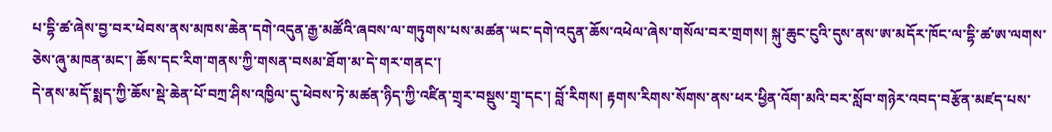པ་དྷི་ཚ་ཞེས་བྱ་བར་ཕེབས་ནས་མཁས་ཆེན་དགེ་འདུན་རྒྱ་མཚོའི་ཞབས་ལ་གཏུགས་པས་མཚན་ཡང་དགེ་འདུན་ཆོས་འཕེལ་ཞེས་གསོལ་བར་གྲགས། སྐུ་ཆུང་ངུའི་དུས་ནས་ཨ་མདོར་ཁོང་ལ་དྷི་ཚ་ཨ་ལགས་ཅེས་ཞུ་མཁན་མང་། ཆོས་དང་རིག་གནས་ཀྱི་གསན་བསམ་ཐོག་མ་དེ་གར་གནང་།
དེ་ནས་མདོ་སྨད་ཀྱི་ཆོས་སྡེ་ཆེན་པོ་བཀྲ་ཤིས་འཁྱིལ་དུ་ཕེབས་ཏེ་མཚན་ཉིད་ཀྱི་འཛིན་གྲྭར་བསྡུས་གྲྭ་དང་། བློ་རིགས། རྟགས་རིགས་སོགས་ནས་ཕར་ཕྱིན་འོག་མའི་བར་སློབ་གཉེར་འབད་བརྩོན་མཛད་པས་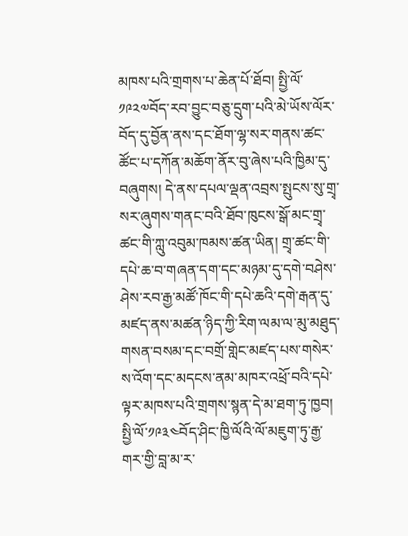མཁས་པའི་གྲགས་པ་ཆེན་པོ་ཐོབ། སྤྱི་ལོ་༡༩༢༧བོད་རབ་བྱུང་བཅུ་དྲུག་པའི་མེ་ཡོས་ལོར་བོད་དུ་བྱོན་ནས་དང་ཐོག་ལྷ་སར་གནས་ཚང་ཚོང་པ་དཀོན་མཆོག་ནོར་བུ་ཞེས་པའི་ཁྱིམ་དུ་བཞུགས། དེ་ནས་དཔལ་ལྡན་འབྲས་སྤུངས་སུ་གྲྭ་སར་ཞུགས་གནང་བའི་ཐོབ་ཁུངས་སྒོ་མང་གྲྭ་ཚང་གི་ཀླུ་འབུམ་ཁམས་ཚན་ཡིན། གྲྭ་ཚང་གི་དཔེ་ཆ་བ་གཞན་དག་དང་མཉམ་དུ་དགེ་བཤེས་ཤེས་རབ་རྒྱ་མཚོ་ཁོང་གི་དཔེ་ཆའི་དགེ་རྒན་དུ་མཛད་ནས་མཚན་ཉིད་ཀྱི་རིག་ལམ་ལ་མུ་མཐུད་གསན་བསམ་དང་བགྲོ་གླེང་མཛད་པས་གསེར་ས་འོག་དང་མདངས་ནམ་མཁར་འཕྲོ་བའི་དཔེ་ལྟར་མཁས་པའི་གྲགས་སྙན་དེ་མ་ཐག་ཏུ་ཁྱབ། སྤྱི་ལོ་༡༩༣༤བོད་ཤིང་ཁྱི་ལོའི་ལོ་མཇུག་ཏུ་རྒྱ་གར་གྱི་བླ་མ་ར་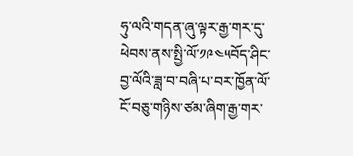ཧུ་ལའི་གདན་ཞུ་ལྟར་རྒྱ་གར་དུ་ཕེབས་ནས་སྤྱི་ལོ་༡༩༤༥བོད་ཤིང་བྱ་ལོའི་ཟླ་བ་བཞི་པ་བར་ཁྱོན་ལོ་ངོ་བཅུ་གཉིས་ཙམ་ཞིག་རྒྱ་གར་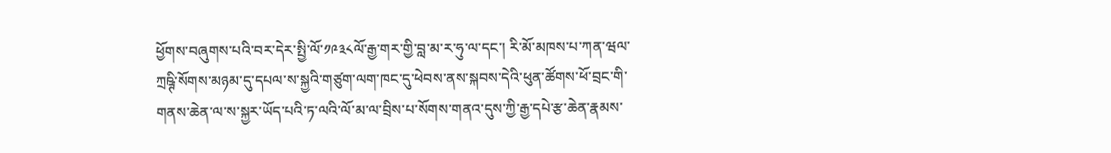ཕྱོགས་བཞུགས་པའི་བར་དེར་སྤྱི་ལོ་༡༩༣༨ལོ་རྒྱ་གར་གྱི་བླ་མ་ར་ཧུ་ལ་དང་། རི་མོ་མཁས་པ་ཀན་ཝལ་ཀྲཥྚི་སོགས་མཉམ་དུ་དཔལ་ས་སྐྱའི་གཙུག་ལག་ཁང་དུ་ཕེབས་ནས་སྐབས་དེའི་ཕུན་ཚོགས་ཕོ་བྲང་གི་གནས་ཆེན་ལ་ས་སྐྱར་ཡོད་པའི་ཏ་ལའི་ལོ་མ་ལ་བྲིས་པ་སོགས་གནའ་དུས་ཀྱི་རྒྱ་དཔེ་རྩ་ཆེན་རྣམས་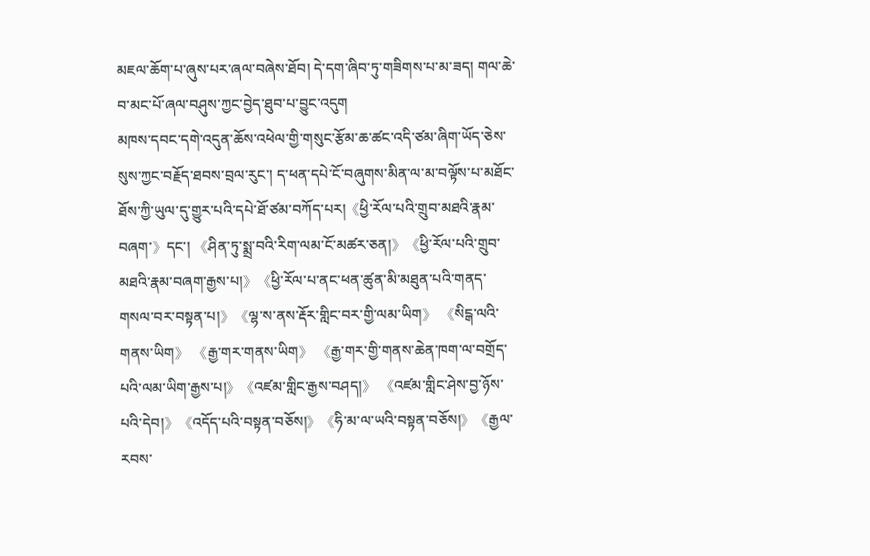མཇལ་ཆོག་པ་ཞུས་པར་ཞལ་བཞེས་ཐོབ། དེ་དག་ཞིབ་ཏུ་གཟིགས་པ་མ་ཟད། གལ་ཆེ་བ་མང་པོ་ཞལ་བཤུས་ཀྱང་བྱེད་ཐུབ་པ་བྱུང་འདུག
མཁས་དབང་དགེ་འདུན་ཆོས་འཕེལ་གྱི་གསུང་རྩོམ་ཆ་ཚང་འདི་ཙམ་ཞིག་ཡོད་ཅེས་སུས་ཀྱང་བརྗོད་ཐབས་བྲལ་རུང་། ད་ཕན་དཔེ་ངོ་བཞུགས་མིན་ལ་མ་བལྟོས་པ་མཐོང་ཐོས་ཀྱི་ཡུལ་དུ་གྱུར་པའི་དཔེ་ཐོ་ཙམ་བཀོད་པར།《ཕྱི་རོལ་པའི་གྲུབ་མཐའི་རྣམ་བཞག་》དང་། 《ཤིན་ཏུ་སྨྲ་བའི་རིག་ལམ་ངོ་མཚར་ཅན།》《ཕྱི་རོལ་པའི་གྲུབ་མཐའི་རྣམ་བཞག་རྒྱས་པ།》《ཕྱི་རོལ་པ་ནང་ཕན་ཚུན་མི་མཐུན་པའི་གནད་གསལ་བར་བསྟན་པ།》《ལྷ་ས་ནས་རྡོར་གླིང་བར་གྱི་ལམ་ཡིག》 《སིངྒ་ལའི་གནས་ཡིག》 《རྒྱ་གར་གནས་ཡིག》 《རྒྱ་གར་གྱི་གནས་ཆེན་ཁག་ལ་བགྲོད་པའི་ལམ་ཡིག་རྒྱས་པ།》《འཛམ་གླིང་རྒྱས་བཤད།》 《འཛམ་གླིང་ཤེས་བྱ་ཉོས་པའི་དེབ།》《འདོད་པའི་བསྟན་བཅོས།》《ཧི་མ་ལ་ཡའི་བསྟན་བཅོས།》《རྒྱལ་རབས་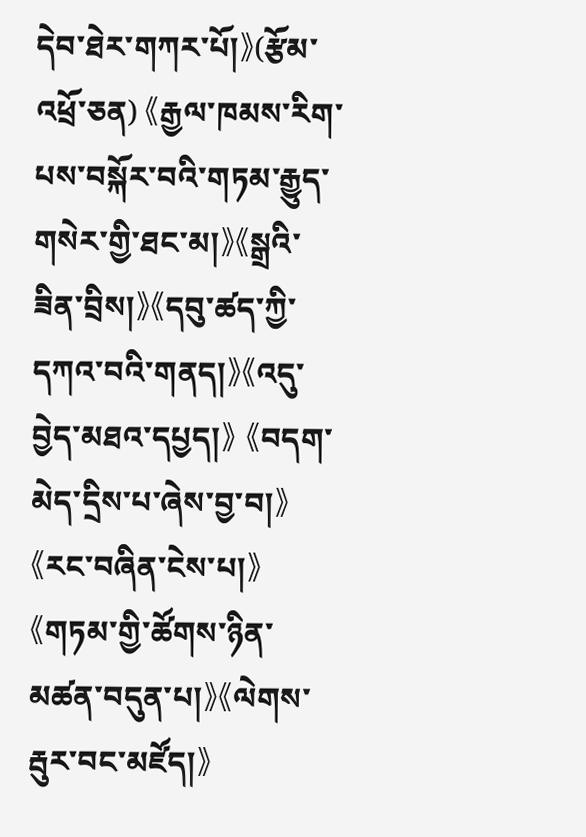དེབ་ཐེར་གཀར་པོ།》(རྩོམ་འཕྲོ་ཅན) 《རྒྱལ་ཁམས་རིག་པས་བསྐོར་བའི་གཏམ་རྒྱུད་གསེར་གྱི་ཐང་མ།》《སྒྲའི་ཟིན་བྲིས།》《དབུ་ཚད་ཀྱི་དཀའ་བའི་གནད།》《འདུ་བྱེད་མཐའ་དཔྱད།》 《བདག་མེད་དྲིས་པ་ཞེས་བྱ་བ།》《རང་བཞིན་ངེས་པ།》《གཏམ་གྱི་ཚོགས་ཉིན་མཚན་བདུན་པ།》《ལེགས་རྦུར་བང་མཛོད།》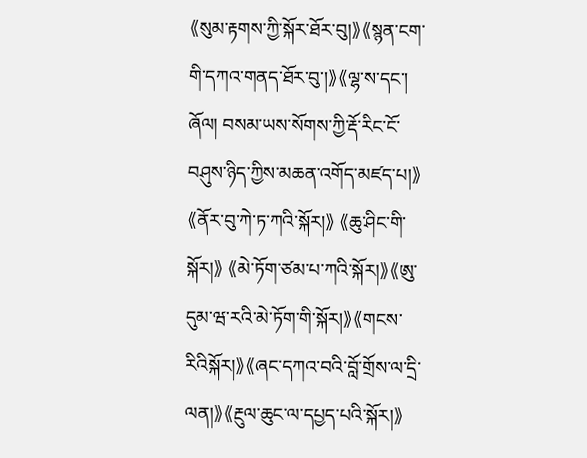《སུམ་རྟགས་ཀྱི་སྐོར་ཐོར་བུ།》《སྙན་ངག་གི་དཀའ་གནད་ཐོར་བུ་།》《ལྷ་ས་དང་། ཞོལ། བསམ་ཡས་སོགས་ཀྱི་རྡོ་རིང་ངོ་བཤུས་ཉིད་ཀྱིས་མཆན་འགོད་མཛད་པ།》 《ནོར་བུ་ཀེ་ཏ་ཀའི་སྐོར།》 《ཆུ་ཤིང་གི་སྐོར།》 《མེ་ཏོག་ཙམ་པ་ཀའི་སྐོར།》《ཨུ་དུམ་ཝ་རའི་མེ་ཏོག་གི་སྐོར།》《གངས་རིའིསྐོར།》《ཞང་དཀའ་བའི་བློ་གྲོས་ལ་དྲི་ལན།》《རྔུལ་ཆུང་ལ་དཔྱད་པའི་སྐོར།》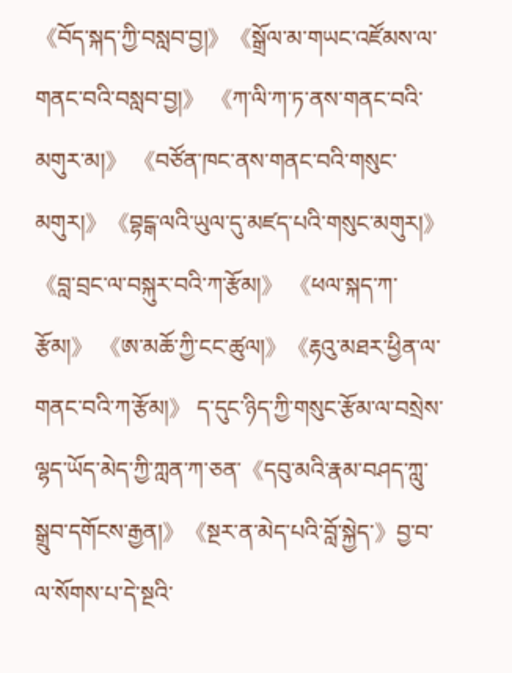《བོད་སྐད་ཀྱི་བསླབ་བྱ།》《སྒྲོལ་མ་གཡང་འཛོམས་ལ་གནང་བའི་བསླབ་བྱ།》 《ཀ་ལི་ཀ་ཏ་ནས་གནང་བའི་མགུར་མ།》 《བཙོན་ཁང་ནས་གནང་བའི་གསུང་མགུར།》《བྷངྒ་ལའི་ཡུལ་དུ་མཛད་པའི་གསུང་མགུར།》《བླ་བྲང་ལ་བསྐུར་བའི་ཀ་རྩོམ།》 《ཕལ་སྐད་ཀ་རྩོམ།》 《ཨ་མཆོ་ཀྱི་ངང་ཚུལ།》《རྷའུ་མཐར་ཕྱིན་ལ་གནང་བའི་ཀ་རྩོམ།》 ད་དུང་ཉིད་ཀྱི་གསུང་རྩོམ་ལ་བསྲེས་ལྷད་ཡོད་མེད་ཀྱི་ཀླན་ཀ་ཅན་《དབུ་མའི་རྣམ་བཤད་ཀླུ་སྒྲུབ་དགོངས་རྒྱན།》《སྔར་ན་མེད་པའི་བློ་སྐྱེད་》བྱ་བ་ལ་སོགས་པ་དེ་སྔའི་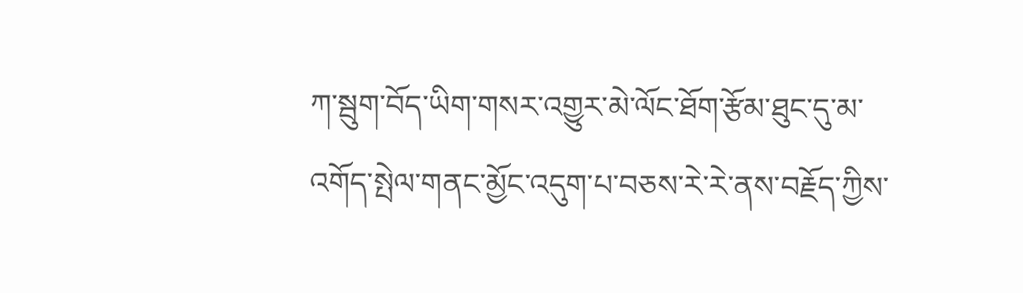ཀ་སྦུག་བོད་ཡིག་གསར་འགྱུར་མེ་ལོང་ཐོག་རྩོམ་ཐུང་དུ་མ་འགོད་སྤེལ་གནང་མྱོང་འདུག་པ་བཅས་རེ་རེ་ནས་བརྗོད་ཀྱིས་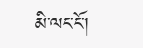མི་ལང་ངོ་།